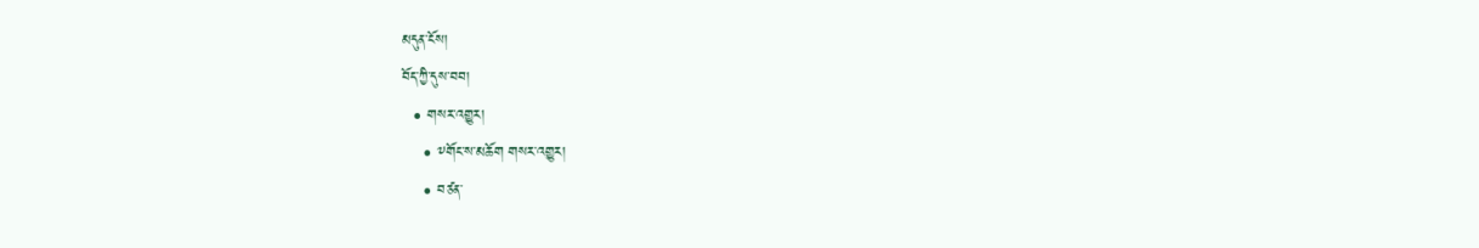མདུན་ངོས།
བོད་ཀྱི་དུས་བབ།
  • གསར་འགྱུར།
    • ༸གོང་ས་མཆོག གསར་འགྱུར།
    • བཙན་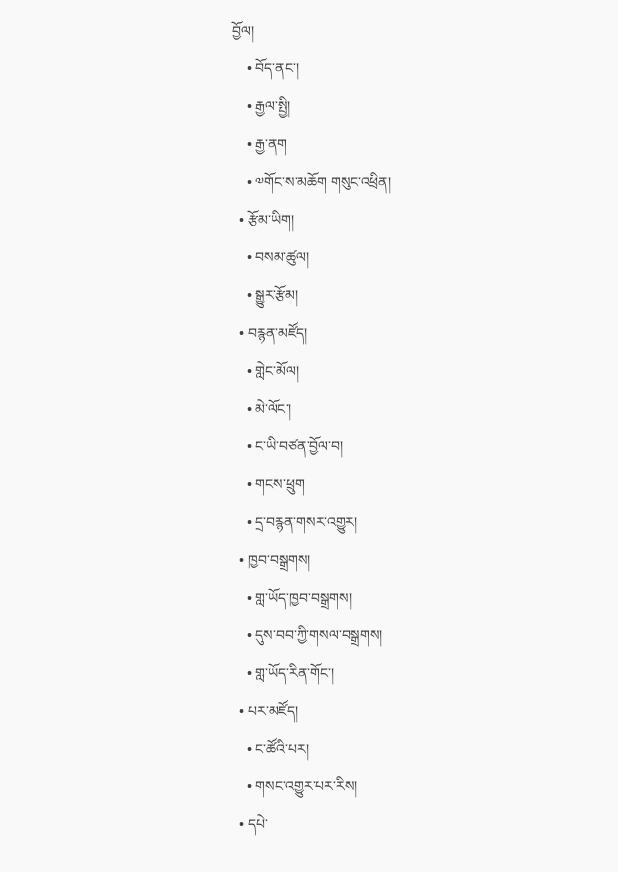བྱོལ།
    • བོད་ནང་།
    • རྒྱལ་སྤྱི།
    • རྒྱ་ནག
    • ༧གོང་ས་མཆོག གསུང་འཕྲིན།
  • རྩོམ་ཡིག།
    • བསམ་ཚུལ།
    • སྒྱུར་རྩོམ།
  • བརྙན་མཛོད།
    • གླེང་མོལ།
    • མེ་ལོང་།
    • ང་ཡི་བཙན་བྱོལ་བ།
    • གངས་ཕྲུག
    • དྲ་བརྙན་གསར་འགྱུར།
  • ཁྱབ་བསྒྲགས།
    • གླ་ཡོད་ཁྱབ་བསྒྲགས།
    • དུས་བབ་ཀྱི་གསལ་བསྒྲགས།
    • གླ་ཡོད་རིན་གོང་།
  • པར་མཛོད།
    • ང་ཚོའི་པར།
    • གསང་འགྱུར་པར་རིས།
  • དཔེ་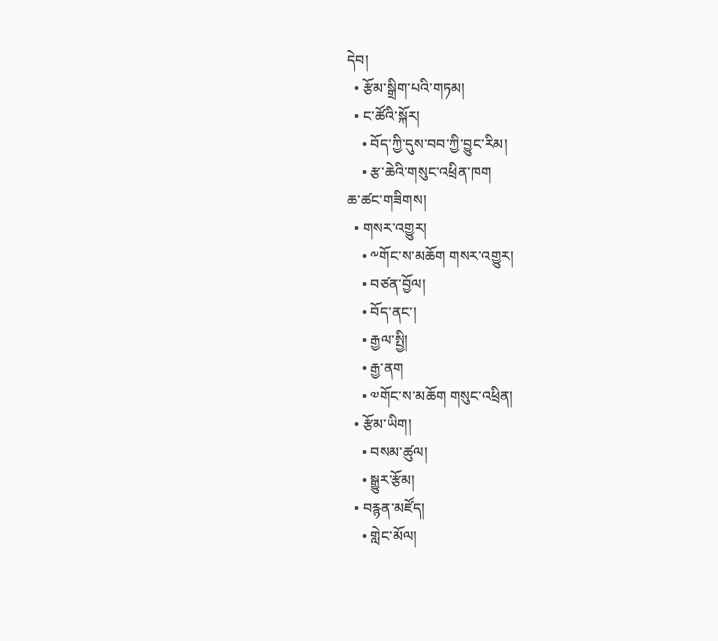དེབ།
  • རྩོམ་སྒྲིག་པའི་གཏམ།
  • ང་ཚོའི་སྐོར།
    • བོད་ཀྱི་དུས་བབ་ཀྱི་བྱུང་རིམ།
    • རྩ་ཆེའི་གསུང་འཕྲིན་ཁག
ཆ་ཚང་གཟིགས།
  • གསར་འགྱུར།
    • ༸གོང་ས་མཆོག གསར་འགྱུར།
    • བཙན་བྱོལ།
    • བོད་ནང་།
    • རྒྱལ་སྤྱི།
    • རྒྱ་ནག
    • ༧གོང་ས་མཆོག གསུང་འཕྲིན།
  • རྩོམ་ཡིག།
    • བསམ་ཚུལ།
    • སྒྱུར་རྩོམ།
  • བརྙན་མཛོད།
    • གླེང་མོལ།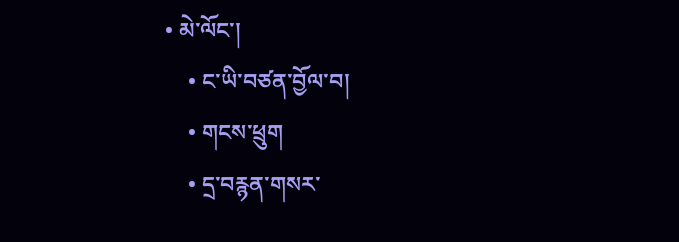• མེ་ལོང་།
    • ང་ཡི་བཙན་བྱོལ་བ།
    • གངས་ཕྲུག
    • དྲ་བརྙན་གསར་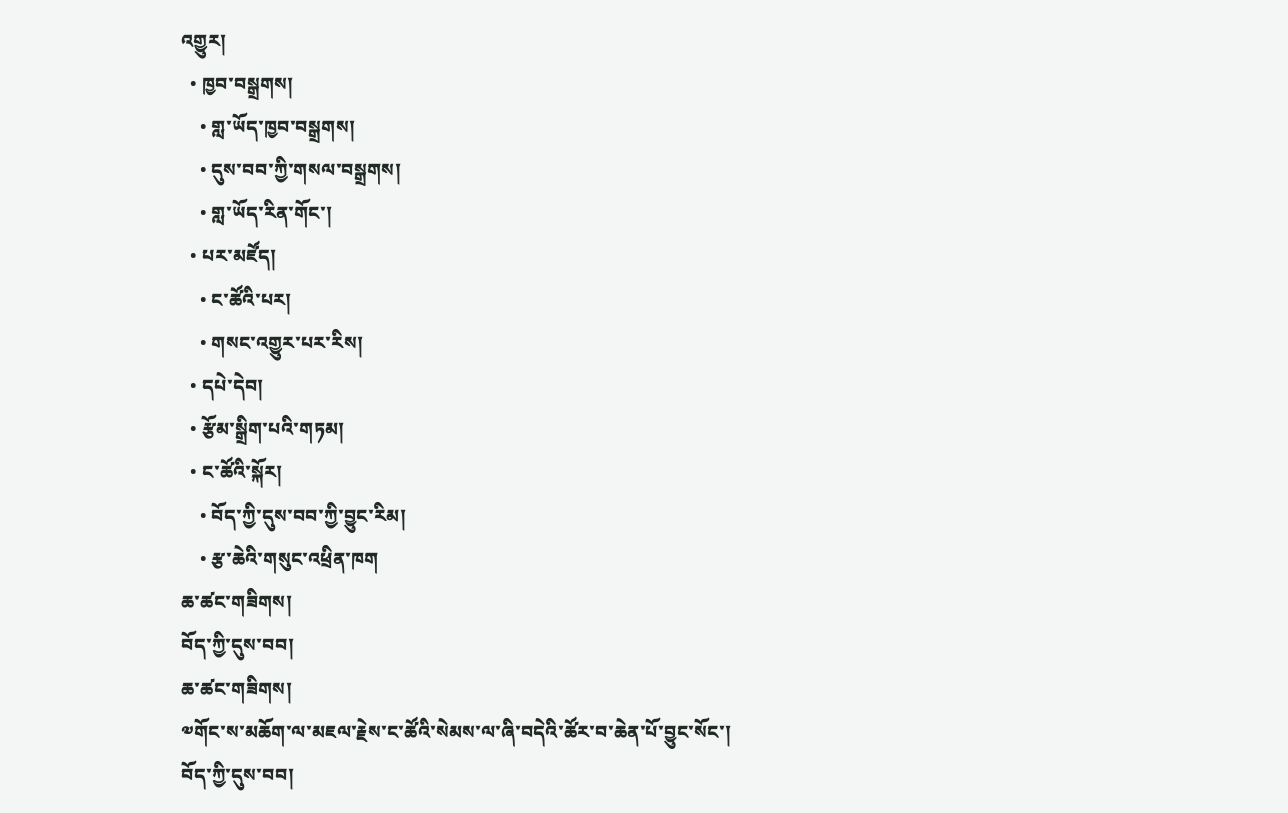འགྱུར།
  • ཁྱབ་བསྒྲགས།
    • གླ་ཡོད་ཁྱབ་བསྒྲགས།
    • དུས་བབ་ཀྱི་གསལ་བསྒྲགས།
    • གླ་ཡོད་རིན་གོང་།
  • པར་མཛོད།
    • ང་ཚོའི་པར།
    • གསང་འགྱུར་པར་རིས།
  • དཔེ་དེབ།
  • རྩོམ་སྒྲིག་པའི་གཏམ།
  • ང་ཚོའི་སྐོར།
    • བོད་ཀྱི་དུས་བབ་ཀྱི་བྱུང་རིམ།
    • རྩ་ཆེའི་གསུང་འཕྲིན་ཁག
ཆ་ཚང་གཟིགས།
བོད་ཀྱི་དུས་བབ།
ཆ་ཚང་གཟིགས།
༧གོང་ས་མཆོག་ལ་མཇལ་རྗེས་ང་ཚོའི་སེམས་ལ་ཞི་བདེའི་ཚོར་བ་ཆེན་པོ་བྱུང་སོང་།
བོད་ཀྱི་དུས་བབ།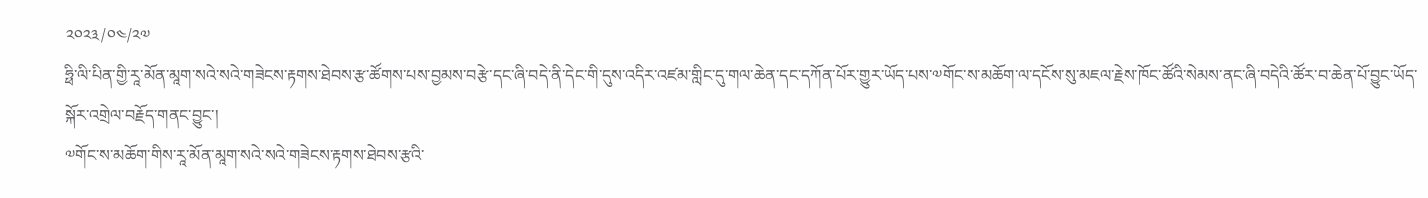༢༠༢༣/༠༤/༢༧
ཧྥི་ལི་པིན་གྱི་རཱ་མོན་མཱག་སའེ་སའེ་གཟེངས་རྟགས་ཐེབས་རྩ་ཚོགས་པས་བྱམས་བརྩེ་དང་ཞི་བདེ་ནི་དེང་གི་དུས་འདིར་འཛམ་གླིང་དུ་གལ་ཆེན་དང་དཀོན་པོར་གྱུར་ཡོད་པས་༧གོང་ས་མཆོག་ལ་དངོས་སུ་མཇལ་རྗེས་ཁོང་ཚོའི་སེམས་ནང་ཞི་བདེའི་ཚོར་བ་ཆེན་པོ་བྱུང་ཡོད་སྐོར་འགྲེལ་བརྗོད་གནང་བྱུང་།
༧གོང་ས་མཆོག་གིས་རཱ་མོན་མཱག་སའེ་སའེ་གཟེངས་རྟགས་ཐེབས་རྩའི་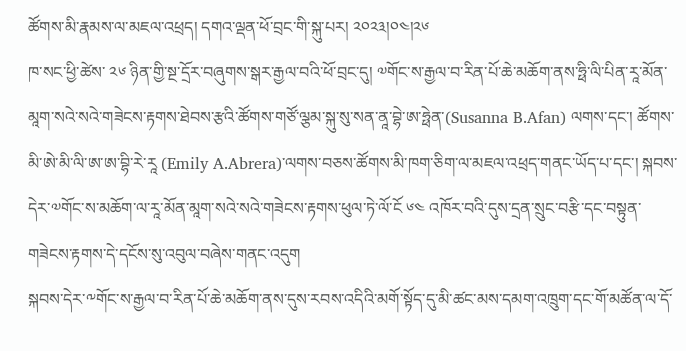ཚོགས་མི་རྣམས་ལ་མཇལ་འཕྲད། དགའ་ལྡན་ཕོ་བྲང་གི་སྐུ་པར། ༢༠༢༣།༠༤།༢༦
ཁ་སང་ཕྱི་ཚེས་ ༢༦ ཉིན་གྱི་སྔ་དྲོར་བཞུགས་སྒར་རྒྱལ་བའི་ཕོ་བྲང་དུ། ༧གོང་ས་རྒྱལ་བ་རིན་པོ་ཆེ་མཆོག་ནས་ཧྥི་ལི་པིན་རཱ་མོན་མཱག་སའེ་སའེ་གཟེངས་རྟགས་ཐེབས་རྩའི་ཚོགས་གཙོ་ལྕམ་སྐུ་སུ་སན་ནཱ་བྷེ་ཨ་ཧྥེན་(Susanna B.Afan) ལགས་དང་། ཚོགས་མི་ཨེ་མི་ལི་ཨ་ཨ་བྷི་རེ་རཱ (Emily A.Abrera)་ལགས་བཅས་ཚོགས་མི་ཁག་ཅིག་ལ་མཇལ་འཕྲད་གནང་ཡོད་པ་དང་། སྐབས་དེར་༧གོང་ས་མཆོག་ལ་རཱ་མོན་མཱག་སའེ་སའེ་གཟེངས་རྟགས་ཕུལ་ཏེ་ལོ་ངོ ༦༤ འཁོར་བའི་དུས་དྲན་སྲུང་བརྩི་དང་བསྟུན་གཟེངས་རྟགས་དེ་དངོས་སུ་འབུལ་བཞེས་གནང་འདུག
སྐབས་དེར་༸གོང་ས་རྒྱལ་བ་རིན་པོ་ཆེ་མཆོག་ནས་དུས་རབས་འདིའི་མགོ་སྟོད་དུ་མི་ཚང་མས་དམག་འཁྲུག་དང་གོ་མཚོན་ལ་དོ་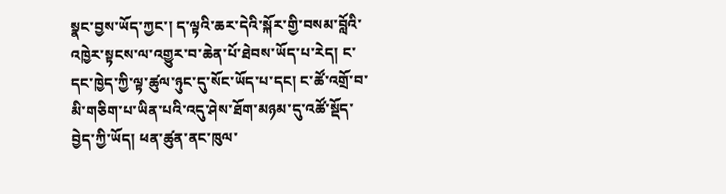སྣང་བྱས་ཡོད་ཀྱང་། ད་ལྟའི་ཆར་དེའི་སྐོར་གྱི་བསམ་བློའི་འཁྱེར་སྟངས་ལ་འགྱུར་བ་ཆེན་པོ་ཐེབས་ཡོད་པ་རེད། ང་དང་ཁྱེད་ཀྱི་ལྟ་ཚུལ་ཉུང་དུ་སོང་ཡོད་པ་དང། ང་ཚོ་འགྲོ་བ་མི་གཅིག་པ་ཡིན་པའི་འདུ་ཤེས་ཐོག་མཉམ་དུ་འཚོ་སྡོད་བྱེད་ཀྱི་ཡོད། ཕན་ཚུན་ནང་ཁུལ་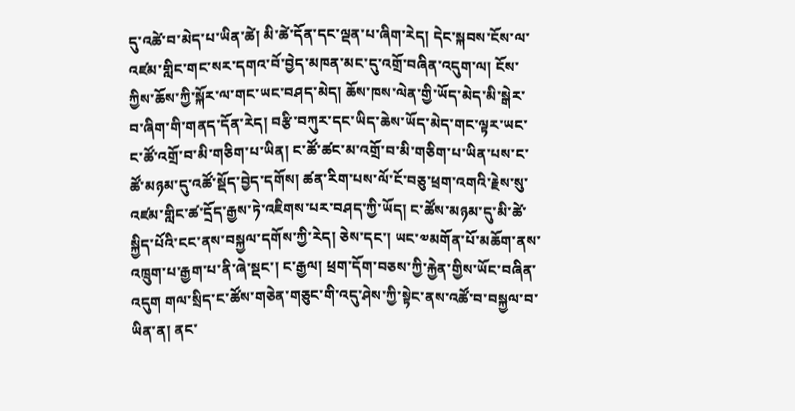དུ་འཚེ་བ་མེད་པ་ཡིན་ཚེ། མི་ཚེ་དོན་དང་ལྡན་པ་ཞིག་རེད། དེང་སྐབས་ངོས་ལ་འཛམ་གླིང་གང་སར་དགའ་བོ་བྱེད་མཁན་མང་དུ་འགྲོ་བཞིན་འདུག་ལ། ངོས་ཀྱིས་ཆོས་ཀྱི་སྐོར་ལ་གང་ཡང་བཤད་མེད། ཆོས་ཁས་ལེན་གྱི་ཡོད་མེད་མི་སྒེར་བ་ཞིག་གི་གནད་དོན་རེད། བརྩི་བཀུར་དང་ཡིད་ཆེས་ཡོད་མེད་གང་ལྟར་ཡང་ང་ཚོ་འགྲོ་བ་མི་གཅིག་པ་ཡིན། ང་ཚོ་ཚང་མ་འགྲོ་བ་མི་གཅིག་པ་ཡིན་པས་ང་ཚོ་མཉམ་དུ་འཚོ་སྡོད་བྱེད་དགོས། ཚན་རིག་པས་ལོ་ངོ་བཅུ་ཕྲག་འགའི་རྗེས་སུ་འཛམ་གླིང་ཚ་དྲོད་རྒྱས་ཏེ་འཇིགས་པར་བཤད་ཀྱི་ཡོད། ང་ཚོས་མཉམ་དུ་མི་ཚེ་སྐྱིད་པོའི་ངང་ནས་བསྐྱལ་དགོས་ཀྱི་རེད། ཅེས་དང་། ཡང་༧མགོན་པོ་མཆོག་ནས་འཁྲུག་པ་རྒྱག་པ་ནི་ཞེ་སྡང་། ང་རྒྱལ། ཕྲག་དོག་བཅས་ཀྱི་རྐྱེན་གྱིས་ཡོང་བཞིན་འདུག གལ་སྲིད་ང་ཚོས་གཅེན་གཅུང་གི་འདུ་ཤེས་ཀྱི་སྟེང་ནས་འཚོ་བ་བསྐྱལ་བ་ཡིན་ན། ནང་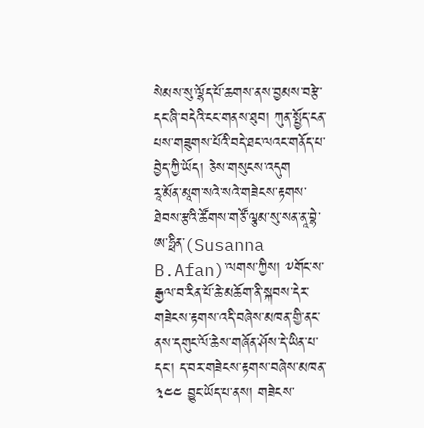སེམས་སུ་ལྷོད་པོ་ཆགས་ནས་བྱམས་བརྩེ་དང་ཞི་བདེའི་ངང་གནས་ཐུབ། ཀུན་སྤྱོད་ངན་པས་གཟུགས་པོའི་བདེ་ཐང་ལའང་གནོད་པ་བྱེད་ཀྱི་ཡོད། ཅེས་གསུངས་འདུག
རཱ་མོན་མཱག་སའེ་སའེ་གཟེངས་རྟགས་ཐེབས་རྩའི་ཚོགས་གཙོ་ལྕམ་སུ་སན་ནཱ་བྷེ་ཨ་ཧྥིན་(Susanna B.Afan)་ལགས་ཀྱིས། ༸གོང་ས་རྒྱལ་བ་རིན་པོ་ཆེ་མཆོག་ནི་སྐབས་དེར་གཟེངས་རྟགས་འདི་བཞེས་མཁན་གྱི་ནང་ནས་དགུང་ལོ་ཆེས་གཞོན་ཤོས་དེ་ཡིན་པ་དང་། ད་བར་གཟེངས་རྟགས་བཞེས་མཁན་ ༣༤༤ བྱུང་ཡོད་པ་ནས། གཟེངས་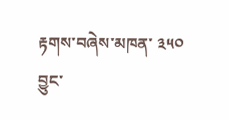རྟགས་བཞེས་མཁན་ ༣༥༠ བྱུང་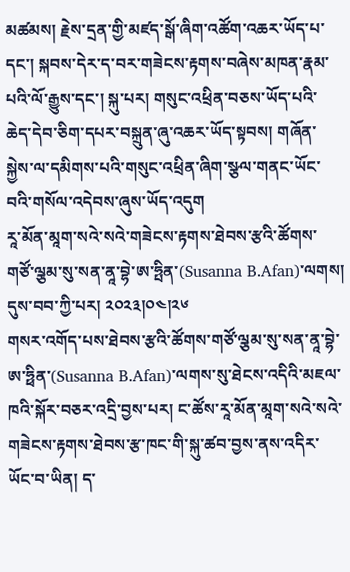མཚམས། རྗེས་དྲན་གྱི་མཛད་སྒོ་ཞིག་འཚོག་འཆར་ཡོད་པ་དང་། སྐབས་དེར་ད་བར་གཟེངས་རྟགས་བཞེས་མཁན་རྣམ་པའི་ལོ་རྒྱུས་དང་། སྐུ་པར། གསུང་འཕྲིན་བཅས་ཡོད་པའི་ཆེད་དེབ་ཅིག་དཔར་བསྐྲུན་ཞུ་འཆར་ཡོད་སྟབས། གཞོན་སྐྱེས་ལ་དམིགས་པའི་གསུང་འཕྲིན་ཞིག་སྩལ་གནང་ཡོང་བའི་གསོལ་འདེབས་ཞུས་ཡོད་འདུག
རཱ་མོན་མཱག་སའེ་སའེ་གཟེངས་རྟགས་ཐེབས་རྩའི་ཚོགས་གཙོ་ལྕམ་སུ་སན་ནཱ་བྷེ་ཨ་ཧྤིན་(Susanna B.Afan)་ལགས། དུས་བབ་ཀྱི་པར། ༢༠༢༣།༠༤།༢༦
གསར་འགོད་པས་ཐེབས་རྩའི་ཚོགས་གཙོ་ལྕམ་སུ་སན་ནཱ་བྷེ་ཨ་ཧྥིན་(Susanna B.Afan)་ལགས་སུ་ཐེངས་འདིའི་མཇལ་ཁའི་སྐོར་བཅར་འདྲི་བྱས་པར། ང་ཚོས་རཱ་མོན་མཱག་སའེ་སའེ་གཟེངས་རྟགས་ཐེབས་རྩ་ཁང་གི་སྐུ་ཚབ་བྱས་ནས་འདིར་ཡོང་བ་ཡིན། ད་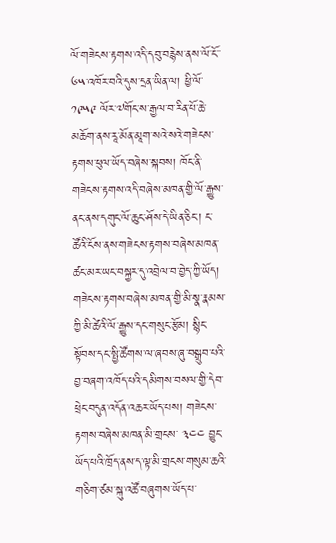ལོ་གཟེངས་རྟགས་འདི་དབུ་བརྙེས་ནས་ལོ་ངོ་་༦༥་འཁོར་བའི་དུས་དྲན་ཡིན་ལ། ཕྱི་ལོ་ ༡༩༥༩ ལོར་༧གོང་ས་རྒྱལ་བ་རིན་པོ་ཆེ་མཆོག་ནས་རཱ་མོན་མཱག་སའེ་སའེ་གཟེངས་རྟགས་ཕུལ་ཡོད་བཞེས་སྐབས། ཁོང་ནི་གཟེངས་རྟགས་འདི་བཞེས་མཁན་གྱི་ལོ་རྒྱུས་ནང་ནས་དགུང་ལོ་ཆུང་ཤོས་དེ་ཡིན་ཅིང་། ང་ཚོའི་ངོས་ནས་གཟེངས་རྟགས་བཞེས་མཁན་ཚང་མར་ཡང་བསྐྱར་དུ་འབྲེལ་བ་བྱེད་ཀྱི་ཡོད།  གཟེངས་རྟགས་བཞེས་མཁན་གྱི་མི་སྣ་རྣམས་ཀྱི་མི་ཚེའི་ལོ་རྒྱུས་དང་གསུང་རྩོམ། སྙིང་སྟོབས་དང་སྤྱི་ཚོགས་ལ་ཞབས་ཞུ་བསྒྲུབ་པའི་བྱ་བཞག་འཁོད་པའི་དམིགས་བསལ་གྱི་དེབ་ཕྲེང་བདུན་འདོན་འཆར་ཡོད་པས། གཟེངས་རྟགས་བཞེས་མཁན་མི་གྲངས་ ༣༤༤ བྱུང་ཡོད་པའི་ཁྲོད་ནས་ད་ལྟ་མི་གྲངས་གསུམ་ཆའི་གཅིག་ཙམ་སྐུ་འཚོ་བཞུགས་ཡོད་པ་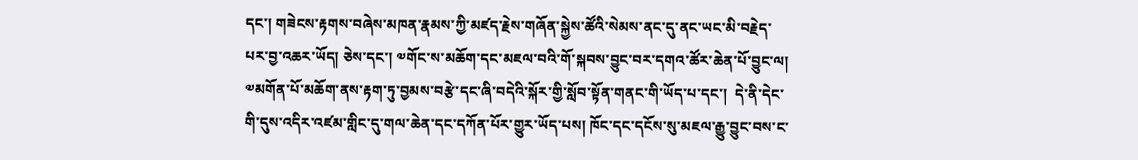དང་། གཟེངས་རྟགས་བཞེས་མཁན་རྣམས་ཀྱི་མཛད་རྗེས་གཞོན་སྐྱེས་ཚོའི་སེམས་ནང་དུ་ནང་ཡང་མི་བརྗེད་པར་བྱ་འཆར་ཡོད། ཅེས་དང་། ༧གོང་ས་མཆོག་དང་མཇལ་བའི་གོ་སྐབས་བྱུང་བར་དགའ་ཚོར་ཆེན་པོ་བྱུང་ལ། ༧མགོན་པོ་མཆོག་ནས་རྟག་ཏུ་བྱམས་བརྩེ་དང་ཞི་བདེའི་སྐོར་གྱི་སློབ་སྟོན་གནང་གི་ཡོད་པ་དང་།  དེ་ནི་དེང་གི་དུས་འདིར་འཛམ་གླིང་དུ་གལ་ཆེན་དང་དཀོན་པོར་གྱུར་ཡོད་པས། ཁོང་དང་དངོས་སུ་མཇལ་རྒྱུ་བྱུང་བས་ང་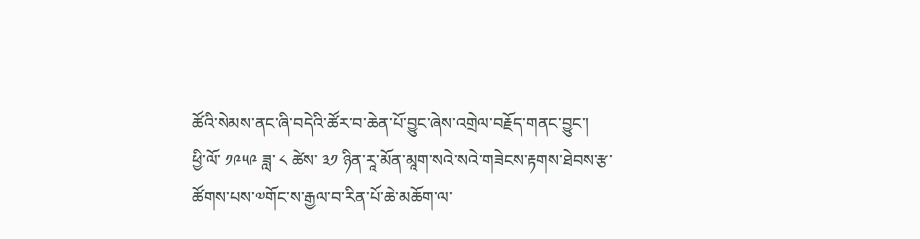ཚོའི་སེམས་ནང་ཞི་བདེའི་ཚོར་བ་ཆེན་པོ་བྱུང་ཞེས་འགྲེལ་བརྗོད་གནང་བྱུང་།
ཕྱི་ལོ་ ༡༩༥༩ ཟླ་ ༨ ཚེས་ ༣༡ ཉིན་རཱ་མོན་མཱག་སའེ་སའེ་གཟེངས་རྟགས་ཐེབས་རྩ་ཚོགས་པས་༧གོང་ས་རྒྱལ་བ་རིན་པོ་ཆེ་མཆོག་ལ་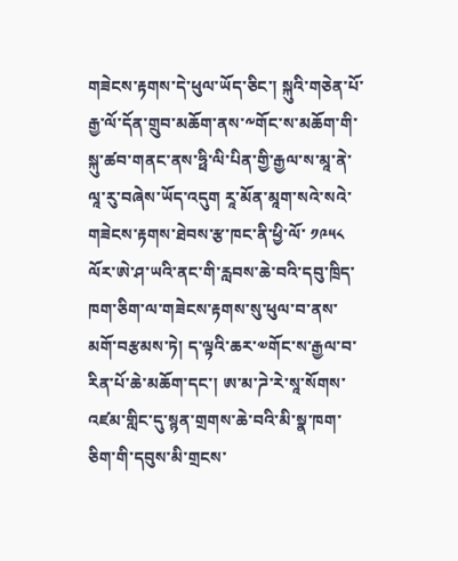གཟེངས་རྟགས་དེ་ཕུལ་ཡོད་ཅིང་། སྐུའི་གཅེན་པོ་རྒྱ་ལོ་དོན་གྲུབ་མཆོག་ནས་༸གོང་ས་མཆོག་གི་སྐུ་ཚབ་གནང་ནས་ཧྥི་ལི་པིན་གྱི་རྒྱལ་ས་མཱ་ནེ་ལཱ་རུ་བཞེས་ཡོད་འདུག རཱ་མོན་མཱག་སའེ་སའེ་གཟེངས་རྟགས་ཐེབས་རྩ་ཁང་ནི་ཕྱི་ལོ་ ༡༩༥༨ ལོར་ཨེ་ཤ་ཡའི་ནང་གི་རླབས་ཆེ་བའི་དབུ་ཁྲིད་ཁག་ཅིག་ལ་གཟེངས་རྟགས་སུ་ཕུལ་བ་ནས་མགོ་བརྩམས་ཏེ། ད་ལྟའི་ཆར་༧གོང་ས་རྒྱལ་བ་རིན་པོ་ཆེ་མཆོག་དང་། ཨ་མ་ཌེ་རེ་སཱ་སོགས་འཛམ་གླིང་དུ་སྙན་གྲགས་ཆེ་བའི་མི་སྣ་ཁག་ཅིག་གི་དབུས་མི་གྲངས་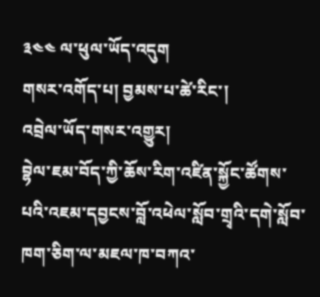༣༤༤ ལ་ཕུལ་ཡོད་འདུག
གསར་འགོད་པ། བྱམས་པ་ཚེ་རིང་།
འབྲེལ་ཡོད་གསར་འགྱུར།
བྷེལ་ཇམ་བོད་ཀྱི་ཆོས་རིག་འཛིན་སྐྱོང་ཚོགས་པའི་འཇམ་དབྱངས་བློ་འཕེལ་སློབ་གྲྭའི་དགེ་སློབ་ཁག་ཅིག་ལ་མཇལ་ཁ་བཀའ་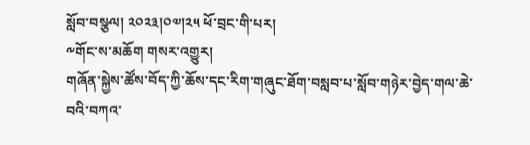སློབ་བསྩལ། ༢༠༢༣།༠༧།༢༥ ཕོ་བྲང་གི་པར།
༸གོང་ས་མཆོག གསར་འགྱུར།
གཞོན་སྐྱེས་ཚོས་བོད་ཀྱི་ཆོས་དང་རིག་གཞུང་ཐོག་བསླབ་པ་སློབ་གཉེར་བྱེད་གལ་ཆེ་བའི་བཀའ་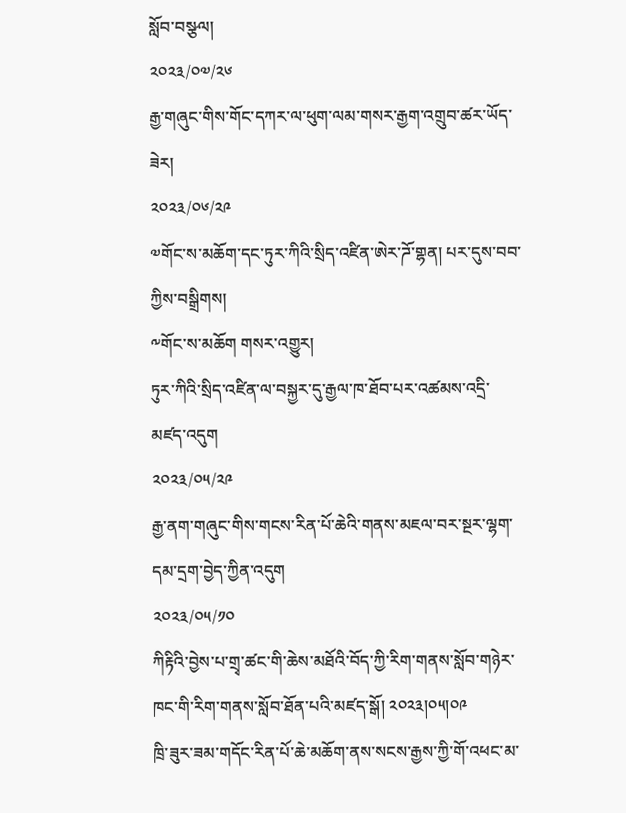སློབ་བསྩལ།
༢༠༢༣/༠༧/༢༦
རྒྱ་གཞུང་གིས་གོང་དཀར་ལ་ཕུག་ལམ་གསར་རྒྱག་འགྲུབ་ཚར་ཡོད་ཟེར།
༢༠༢༣/༠༦/༢༩
༧གོང་ས་མཆོག་དང་ཏུར་ཀིའི་སྲིད་འཛིན་ཨེར་ཌོ་གྷན། པར་དུས་བབ་ཀྱིས་བསྒྲིགས།
༸གོང་ས་མཆོག གསར་འགྱུར།
ཏུར་ཀིའི་སྲིད་འཛིན་ལ་བསྐྱར་དུ་རྒྱལ་ཁ་ཐོབ་པར་འཚམས་འདྲི་མཛད་འདུག
༢༠༢༣/༠༥/༢༩
རྒྱ་ནག་གཞུང་གིས་གངས་རིན་པོ་ཆེའི་གནས་མཇལ་བར་སྔར་ལྷག་དམ་དྲག་བྱེད་ཀྱིན་འདུག
༢༠༢༣/༠༥/༡༠
ཀིརྟིའི་བྱེས་པ་གྲྭ་ཚང་གི་ཆེས་མཐོའི་བོད་ཀྱི་རིག་གནས་སློབ་གཉེར་ཁང་གི་རིག་གནས་སློབ་ཐོན་པའི་མཛད་སྒོ། ༢༠༢༣།༠༥།༠༩
ཁྲི་ཟུར་ཟམ་གདོང་རིན་པོ་ཆེ་མཆོག་ནས་སངས་རྒྱས་ཀྱི་གོ་འཕང་མ་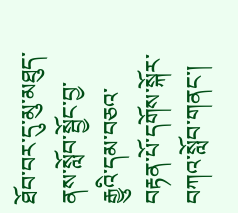ཐོབ་བར་དུ་མུ་མཐུད་ནས་སློབ་སྦྱོང་བྱ་རྒྱུའི་དམ་བཅའ་བརྟན་པོ་དགོས་སྐོར་བཀའ་སློབ་གནང་།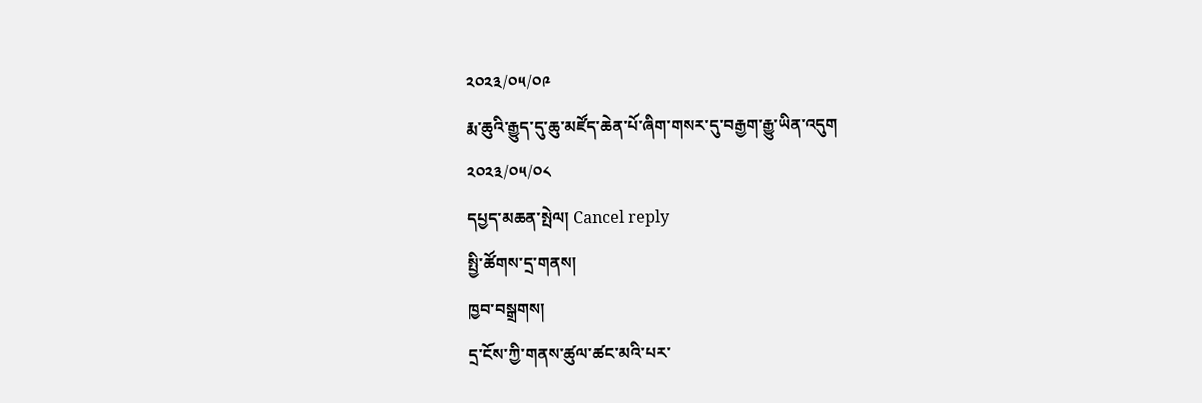༢༠༢༣/༠༥/༠༩
རྨ་ཆུའི་རྒྱུད་དུ་ཆུ་མཛོད་ཆེན་པོ་ཞིག་གསར་དུ་བརྒྱག་རྒྱུ་ཡིན་འདུག
༢༠༢༣/༠༥/༠༨
དཔྱད་མཆན་སྤེལ། Cancel reply
སྤྱི་ཚོགས་དྲ་གནས།
ཁྱབ་བསྒྲགས།
དྲ་ངོས་ཀྱི་གནས་ཚུལ་ཚང་མའི་པར་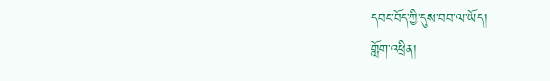དབང་བོད་ཀྱི་དུས་བབ་ལ་ཡོད།
གློག་འཕྲིན།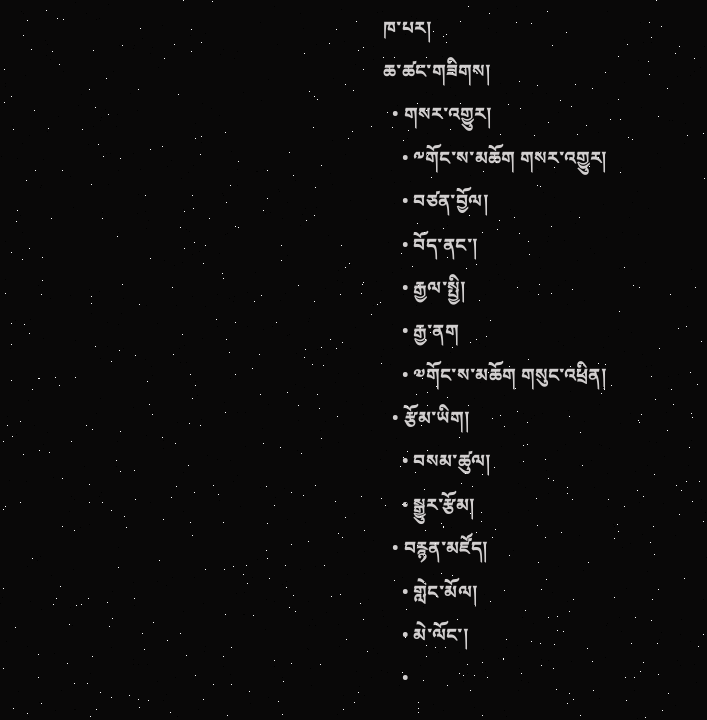ཁ་པར།
ཆ་ཚང་གཟིགས།
  • གསར་འགྱུར།
    • ༸གོང་ས་མཆོག གསར་འགྱུར།
    • བཙན་བྱོལ།
    • བོད་ནང་།
    • རྒྱལ་སྤྱི།
    • རྒྱ་ནག
    • ༧གོང་ས་མཆོག གསུང་འཕྲིན།
  • རྩོམ་ཡིག།
    • བསམ་ཚུལ།
    • སྒྱུར་རྩོམ།
  • བརྙན་མཛོད།
    • གླེང་མོལ།
    • མེ་ལོང་།
    •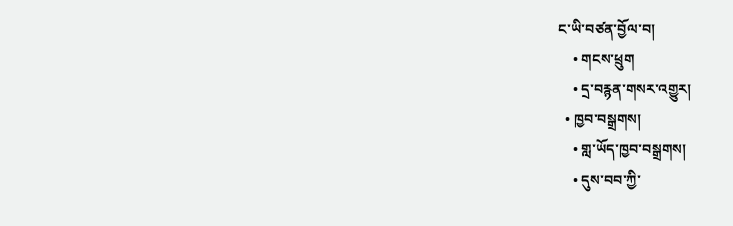ང་ཡི་བཙན་བྱོལ་བ།
    • གངས་ཕྲུག
    • དྲ་བརྙན་གསར་འགྱུར།
  • ཁྱབ་བསྒྲགས།
    • གླ་ཡོད་ཁྱབ་བསྒྲགས།
    • དུས་བབ་ཀྱི་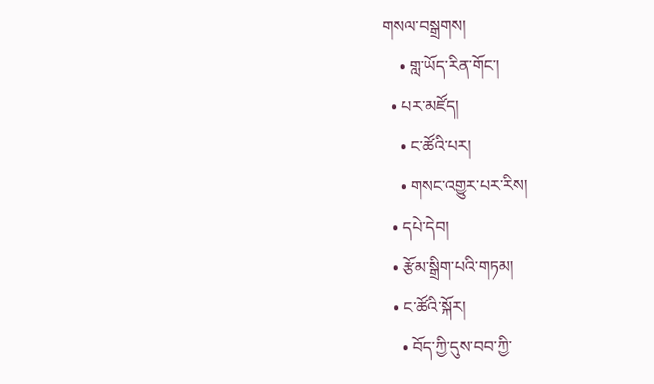གསལ་བསྒྲགས།
    • གླ་ཡོད་རིན་གོང་།
  • པར་མཛོད།
    • ང་ཚོའི་པར།
    • གསང་འགྱུར་པར་རིས།
  • དཔེ་དེབ།
  • རྩོམ་སྒྲིག་པའི་གཏམ།
  • ང་ཚོའི་སྐོར།
    • བོད་ཀྱི་དུས་བབ་ཀྱི་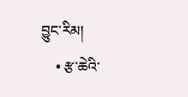བྱུང་རིམ།
    • རྩ་ཆེའི་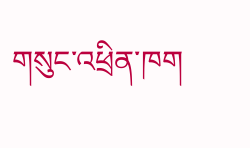གསུང་འཕྲིན་ཁག